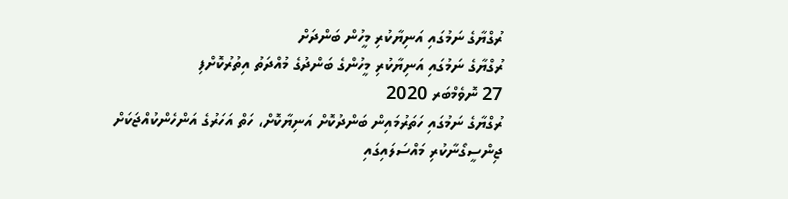ރުގްޔާގެ ނަމުގައި އަނިޔާކުރި މީހުން ބަންދަށް
ރުގްޔާގެ ނަމުގައި އަނިޔާކުރި މީހުންގެ ބަންދުގެ މުއްދަތު އިތުރުކޮށްފި
27 ނޮވެމްބަރ 2020
ރުގްޔާގެ ނަމުގައި ހަތަރުމައިން ބަންދުކޮށް އަނިޔާކޮށް، ހަތް އަހަރުގެ އަންހެންކުއްޖަކަށް ޖިންސީގޯނާކުރި މައްސަލައިގައި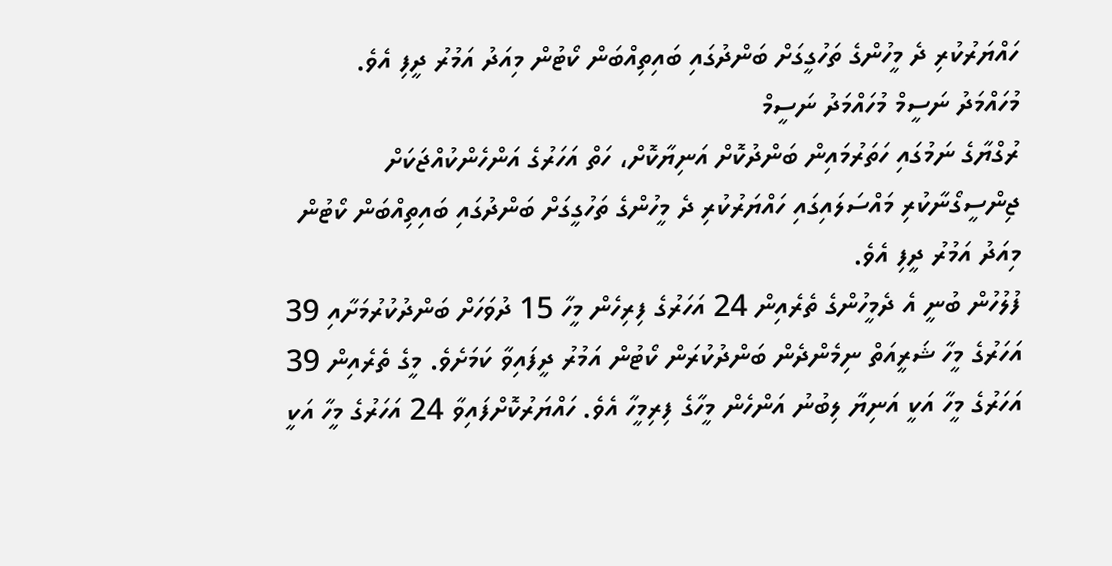ހައްޔަރުކުރި ދެ މީހުންގެ ތަހުގީގަށް ބަންދުގައި ބައިތިއްބަން ކޯޓުން މިއަދު އަމުރު ދީފި އެވެ.
މުހައްމަދު ނަސީމް މުހައްމަދު ނަސީމް
ރުގްޔާގެ ނަމުގައި ހަތަރުމައިން ބަންދުކޮށް އަނިޔާކޮށް، ހަތް އަހަރުގެ އަންހެންކުއްޖަކަށް ޖިންސީގޯނާކުރި މައްސަލައިގައި ހައްޔަރުކުރި ދެ މީހުންގެ ތަހުގީގަށް ބަންދުގައި ބައިތިއްބަން ކޯޓުން މިއަދު އަމުރު ދީފި އެވެ.
ފުލުހުން ބުނީ އެ ދެމީހުންގެ ތެރެއިން 24 އަހަރުގެ ފިރިހެން މީހާ 15 ދުވަހަށް ބަންދުކުރުމަށާއި 39 އަހަރުގެ މީހާ ޝަރީއަތް ނިމެންދެން ބަންދުކުރަން ކޯޓުން އަމުރު ދީފައިވާ ކަމަށެވެ. މީގެ ތެރެއިން 39 އަހަރުގެ މީހާ އަކީ އަނިޔާ ލިބުނު އަންހެން މީހާގެ ފިރިމީހާ އެވެ. ހައްޔަރުކޮށްފައިވާ 24 އަހަރުގެ މީހާ އަކީ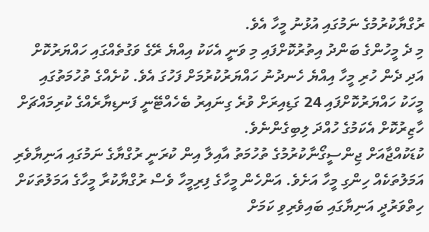ރުގްޔާކުރުމުގެ ނަމުގައި އުޅުނު މީހާ އެވެ.
މި ދެ މީހުންގެ ބަންދު އިތުރުކޮށްފައި މި ވަނީ އެކަކު އިއްޔެ ރޭގެ ވަގުތެއްގައި ހައްޔަރުކޮށް އަދި ދެން ހުރި މީހާ އިއްޔެ ހެނދުނު ހައްޔަރުކުރުމަށް ފަހުގަ އެވެ. ކުށެއްގެ ތުހުމަތުގައި މީހަކު ހައްޔަރުކޮށްފައި 24 ގަޑިއިރަށް ވުރެ ގިނައިރު ބެހެއްޓޭނީ ފަނޑިޔާރެއްގެ ކުރިމައްޗަށް ހާޒިރުކޮށް އެކަމުގެ ހުއްދަ ލިބިގެންނެވެ.
ކުޑަކުއްޖާއަށް ޖިންސީގޯނާކުރުމުގެ ތުހުމަތު އާއިލާ އިން ކުރަނީ ރުގްޔާގެ ނަމުގައި އަނިޔާވެރި އަމަލުތަކެއް ހިންގި މީހާ އަށެވެ. އަންހެން މީހާގެ ފިރިމީހާ ވެސް ރުގްޔާކުރާ މީހާގެ އަމަލުތަކަށް ހިތްވަރުދީ އަނިޔާގައި ބައިވެރިވި ކަމަށް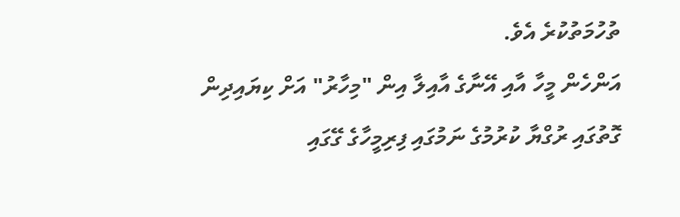ތުހުމަތުކުރެ އެވެ.
އަންހެން މީހާ އާއި އޭނާގެ އާއިލާ އިން "މިހާރު" އަށް ކިޔައިދިން ގޮތުގައި ރުގްޔާ ކުރުމުގެ ނަމުގައި ފިރިމީހާގެ ގޭގައި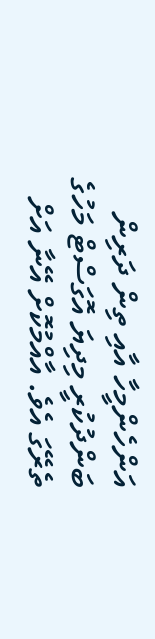އަންހެންމީހާ އާއި ތިން ދަރިން ބަންދުކުރީ މިދިޔަ އޮގަސްޓް މަހުގެ ތެރޭގަ އެވެ. އާއްމުކޮށް އޭނާ އަށް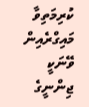ކުރިމަތިވާ މައިގްރެއިން ވޭނަކީ ޖިންނީގެ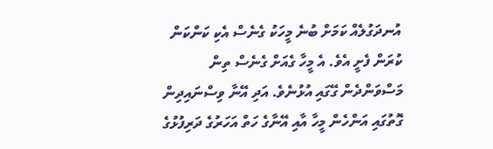އުނދަގުލެއް ކަމަށް ބުނެ މީހަކު ގެނެސް އެކި ކަންކަން ކުރަން ފެށީ އެވެ. އެ މީހާ ގެއަށް ގެނެސް ތިން މަސްވަންދެން ގޭގައި އުޅުނެވެ. އަދި އޭނާ ވިސްނައިދިން ގޮތުގައި އަންހެން މީހާ އާއި އޭނާގެ ހަތް އަހަރުގެ ދަރިފުޅުގެ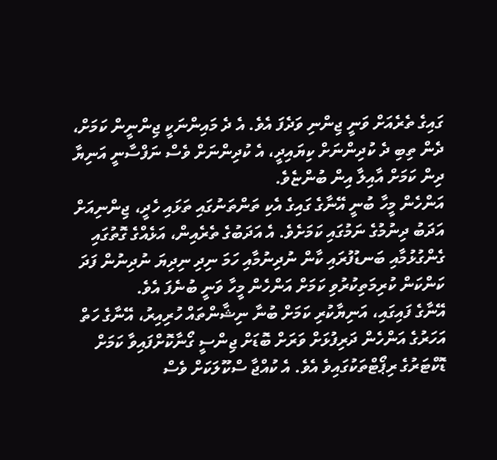ގައިގެ ތެރެއަށް ވަނީ ޖިންނި ވަދެފަ އެވެ. އެ ދެ މައިންނަކީ ޖިންނީން ކަމަށް، ދެން ތިބި ދެ ކުދިންނަށް ކިޔައިދީ، އެ ކުދިންނަށް ވެސް ނަފްސާނީ އަނިޔާ ދިން ކަމަށް އާއިލާ އިން ބުންޏެވެ.
އަންހެން މީހާ ބުނީ އޭނާގެ ގައިގެ އެކި ތަންތަނުގައި ތަޅައި ހެދީ، ޖިންނިއަށް އަދަބު ދިނުމުގެ ނަމުގައި ކަމަށެވެ. އެ އަދަބުގެ ތެރެއިން، އަޅެއްގެ ގޮތުގައި ގެންގުޅުމާއި ބަނޑުފުރައި ކާން ނުދިނުމާއި ހަމަ ނިދި ނިދިޔަ ނުދިނުން ފަދަ ކަންކަން ކުރިމަތިކުރުވި ކަމަށް އަންހެން މީހާ ވަނީ ބުނެފަ އެވެ.
އޭނާގެ ފައިގައި، އަނިޔާކުރި ކަމަށް ބުނާ ނިޝާންތައް ހުރިއިރު، އޭނާގެ ހަތް އަހަރުގެ އަންހެން ދަރިފުޅަށް ވަރަށް ބޮޑަށް ޖިންސީ ގޯނާކޮށްފައިވާ ކަމަށް ޑޮކްޓަރުގެ ރިޕޯޓްތަކުގައިވެ އެވެ. އެ ކުއްޖާ ސްކޫލަކަށް ވެސް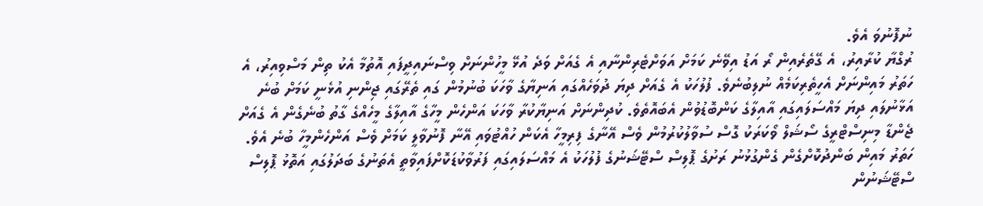ނުފޮނުވަ އެވެ.
ރުގްޔާ ކުރާއިރު، އެ ގޭތެރެއިން ރޯ އަޑު އިވޭނެ ކަމަށް އަވަށްޓެރިންނާއި އެ ގެއަށް ވަދެ އުޅޭ މީހުންނަށް ވިސްނައިދީފައި އޮތުމާ އެކު ތިން މަސްވިއިރު، އެ ހަތަރު މައިންނަށް އެހީތެރިކަމެއް ނުލިބުނެވެ. ފުލުހަކު އެ ގެއަށް ދިޔަ ދުވަހެއްގައި އަނިޔާގެ ވާހަކަ ބުނުމުން ގައި ތެރޭގައި ޖިންނި އުޅެނީ ކަމަށް ބުނެ އަޅާނުލައި ދިޔަ މައްސަލައިގައި އާއިލާގެ ކަންބޮޑުވުން އެބައޮތެވެ. ކުދިންނަށް އަނިޔާކުރާ ވާހަކަ އަންހެން މީހާގެ އާއިލާގެ މީހެއްގެ ގާތު ބުނެގެން އެ ގެއަށް ޖެންޑާ މިނިސްޓްރީގެ ސޯޝަލް ވޯކަރަކު ގޮސް ސުވާލުކުރުމުން ވެސް އޭނާގެ ފިރިމީހާ އެކަން ހުއްޓުވައި އޭނާ ފޮނުވާލީ ކަމަށް ވެސް އަންހެންމީހާ ބުނެ އެވެ.
ހަތަރު މައިން ބަންދުކޮށްގެން ގެންގުޅުނު ރަށުގެ ޕޮލިސް ސްޓޭޝަނުގެ ފުލުހަކު އެ މައްސަލައިގައި ފަރުވާކުޑަކޮށްފައިވާތީ އެތަނުގެ ބަދަލުގައި އަތޮޅު ޕޮލިސް ސްޓޭޝަނުން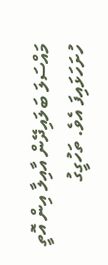މައްސަލަ ބަލައިދޭން އާއިލާ އިން އޮތީ ހުށަހަޅައިފަ އެވެ. ތަހުގީގު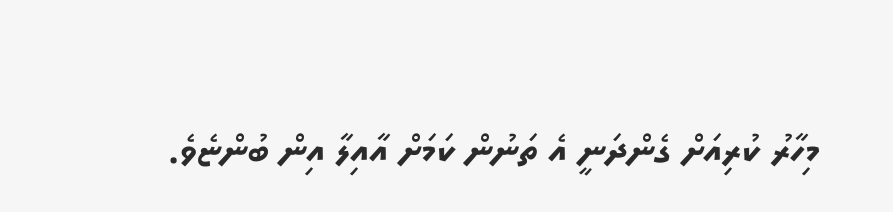މިހާރު ކުރިއަށް ގެންދަނީ އެ ތަނުން ކަމަށް އާއިލާ އިން ބުންޏެވެ.